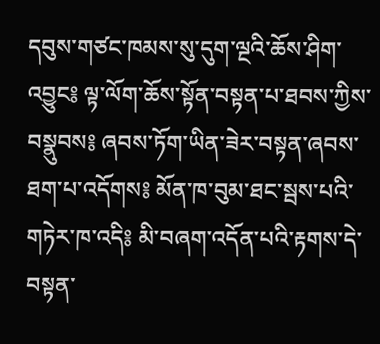དབུས་གཙང་ཁམས་སུ་དུག་ལྔའི་ཆོས་ཤིག་འབྱུང༔ ལྟ་ལོག་ཆོས་སྟོན་བསྟན་པ་ཐབས་ཀྱིས་བསྣུབས༔ ཞབས་ཏོག་ཡིན་ཟེར་བསྟན་ཞབས་ཐག་པ་འདོགས༔ མོན་ཁ་བུམ་ཐང་སྦས་པའི་གཏེར་ཁ་འདི༔ མི་བཞག་འདོན་པའི་རྟགས་དེ་བསྟན་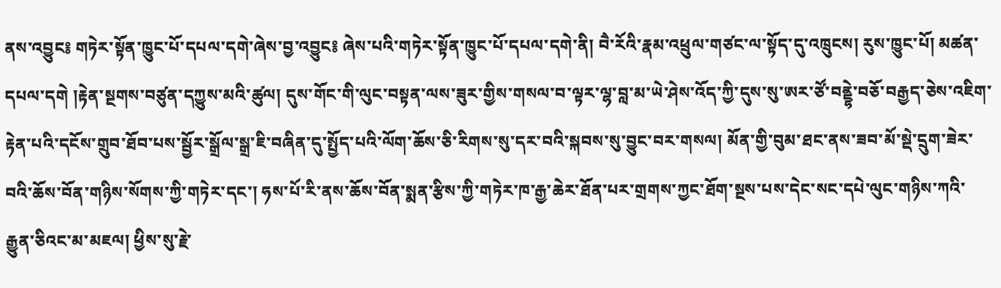ནས་འབྱུང༔ གཏེར་སྟོན་ཁྱུང་པོ་དཔལ་དགེ་ཞེས་བྱ་འབྱུང༔ ཞེས་པའི་གཏེར་སྟོན་ཁྱུང་པོ་དཔལ་དགེ་ནི། བཻ་རོའི་རྣམ་འཕྲུལ་གཙང་ལ་སྟོད་དུ་འཁྲུངས། རུས་ཁྱུང་པོ། མཚན་དཔལ་དགེ །རྟེན་སྔགས་བཙུན་དཀྱུས་མའི་ཚུལ། དུས་གོང་གི་ལུང་བསྟན་ལས་ཟུར་གྱིས་གསལ་བ་ལྟར་ལྷ་བླ་མ་ཡེ་ཤེས་འོད་ཀྱི་དུས་སུ་ཨར་ཙོ་བནྡྷེ་བཅོ་བརྒྱད་ཅེས་འཇིག་རྟེན་པའི་དངོས་གྲུབ་ཐོབ་པས་སྦྱོར་སྒྲོལ་སྒྲ་ཇི་བཞིན་དུ་སྤྱོད་པའི་ལོག་ཆོས་ཅི་རིགས་སུ་དར་བའི་སྐབས་སུ་བྱུང་བར་གསལ། མོན་གྱི་བུམ་ཐང་ནས་ཟབ་མོ་སྡེ་དྲུག་ཟེར་བའི་ཆོས་བོན་གཉིས་སོགས་ཀྱི་གཏེར་དང་། ཧས་པོ་རི་ནས་ཆོས་བོན་སྨན་རྩིས་ཀྱི་གཏེར་ཁ་རྒྱ་ཆེར་ཐོན་པར་གྲགས་ཀྱང་ཐོག་སྔས་པས་དེང་སང་དཔེ་ལུང་གཉིས་ཀའི་རྒྱུན་ཅིའང་མ་མཇལ། ཕྱིས་སུ་རྗེ་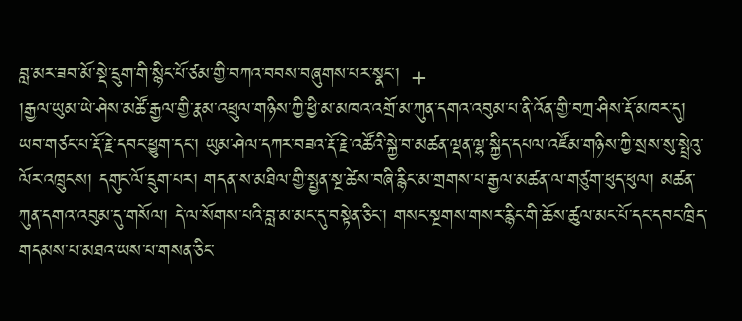བླ་མར་ཟབ་མོ་སྡེ་དྲུག་གི་སྙིང་པོ་ཙམ་གྱི་བཀའ་བབས་བཞུགས་པར་སྣང་།  +
།རྒྱལ་ཡུམ་ཡེ་ཤེས་མཚོ་རྒྱལ་གྱི་རྣམ་འཕྲུལ་གཉིས་ཀྱི་ཕྱི་མ་མཁའ་འགྲོ་མ་ཀུན་དགའ་འབུམ་པ་ནི་འོན་གྱི་བཀྲ་ཤིས་རྡོ་མཁར་དུ། ཡབ་གཙང་པ་རྡོ་རྗེ་དབང་ཕྱུག་དང་། ཡུམ་ཤེལ་དཀར་བཟའ་རྡོ་རྗེ་འཚོའི་སྐྱེ་བ་མཚན་ལྡན་ལྷ་སྐྱིད་དཔལ་འཛོམ་གཉིས་ཀྱི་སྲས་སུ་སྤྲེའུ་ལོར་འཁྲུངས། དགུང་ལོ་དྲུག་པར། གདན་ས་མཐིལ་གྱི་སྤྱན་སྔ་ཚེས་བཞི་རྙིང་མ་གྲགས་པ་རྒྱལ་མཚན་ལ་གཙུག་ཕུད་ཕུལ། མཚན་ཀུན་དགའ་འབུམ་དུ་གསོལ། དེ་ལ་སོགས་པའི་བླ་མ་མང་དུ་བསྟེན་ཅིང་། གསང་སྔགས་གསར་རྙིང་གི་ཆོས་ཚུལ་མང་པོ་དང་དབང་ཁྲིད་གདམས་པ་མཐའ་ཡས་པ་གསན་ཅིང་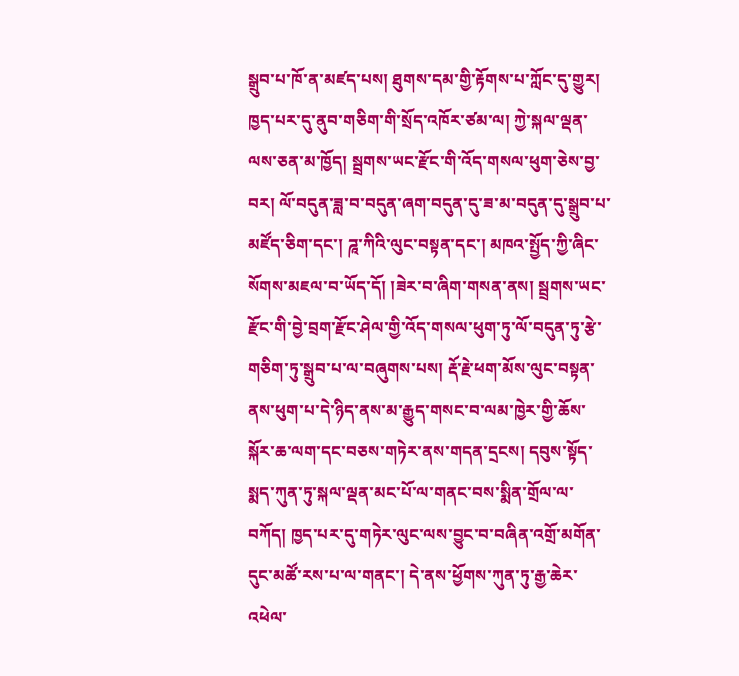སྒྲུབ་པ་ཁོ་ན་མཛད་པས། ཐུགས་དམ་གྱི་རྟོགས་པ་ཀློང་དུ་གྱུར། ཁྱད་པར་དུ་ནུབ་གཅིག་གི་སྲོད་འཁོར་ཙམ་ལ། ཀྱེ་སྐལ་ལྡན་ལས་ཅན་མ་ཁྱོད། སྦྲགས་ཡང་རྫོང་གི་འོད་གསལ་ཕུག་ཅེས་བྱ་བར། ལོ་བདུན་ཟླ་བ་བདུན་ཞག་བདུན་དུ་ཟ་མ་བདུན་དུ་སྒྲུབ་པ་མཛོད་ཅིག་དང་། ཌཱ་ཀིའི་ལུང་བསྟན་དང་། མཁའ་སྤྱོད་ཀྱི་ཞིང་སོགས་མཇལ་བ་ཡོད་དོ། །ཟེར་བ་ཞིག་གསན་ནས། སྦྲགས་ཡང་རྫོང་གི་བྱེ་བྲག་རྫོང་ཤེལ་གྱི་འོད་གསལ་ཕུག་ཏུ་ལོ་བདུན་ཏུ་རྩེ་གཅིག་ཏུ་སྒྲུབ་པ་ལ་བཞུགས་པས། རྡོ་རྗེ་ཕག་མོས་ལུང་བསྟན་ནས་ཕུག་པ་དེ་ཉིད་ནས་མ་རྒྱུད་གསང་བ་ལམ་ཁྱེར་གྱི་ཆོས་སྐོར་ཆ་ལག་དང་བཅས་གཏེར་ནས་གདན་དྲངས། དབུས་སྟོད་སྨད་ཀུན་ཏུ་སྐལ་ལྡན་མང་པོ་ལ་གནང་བས་སྨིན་གྲོལ་ལ་བཀོད། ཁྱད་པར་དུ་གཏེར་ལུང་ལས་བྱུང་བ་བཞིན་འགྲོ་མགོན་དུང་མཚོ་རས་པ་ལ་གནང་། དེ་ནས་ཕྱོགས་ཀུན་ཏུ་རྒྱ་ཆེར་འཕེལ་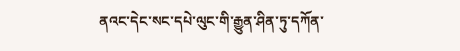ནའང་དེང་སང་དཔེ་ལུང་གི་རྒྱུན་ཤིན་ཏུ་དཀོན་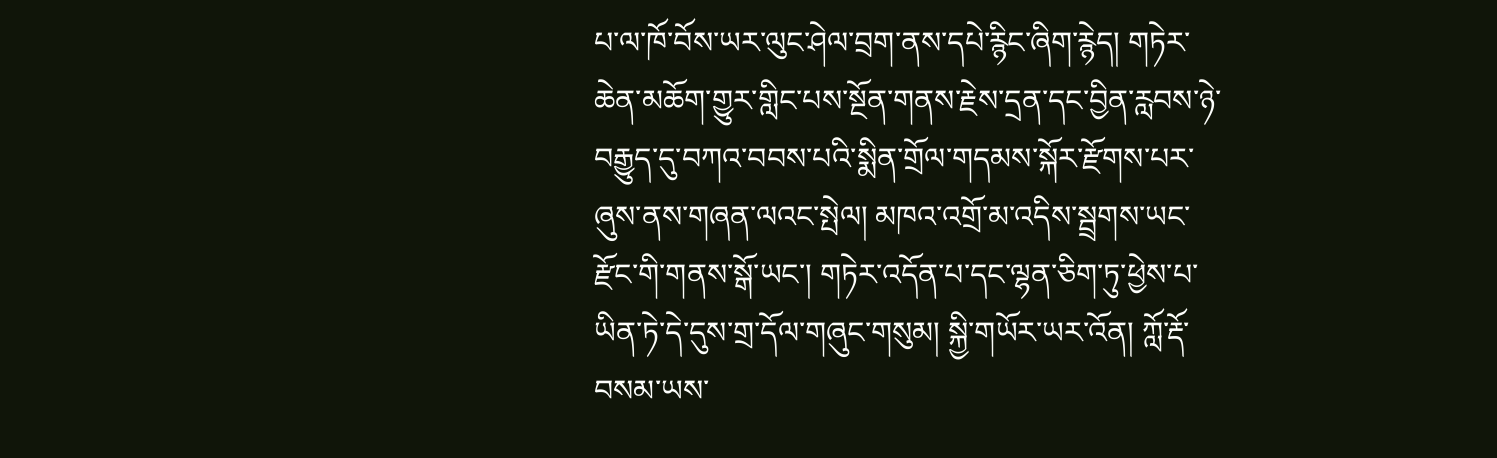པ་ལ་ཁོ་བོས་ཡར་ལུང་ཤེལ་བྲག་ནས་དཔེ་རྙིང་ཞིག་རྙེད། གཏེར་ཆེན་མཆོག་གྱུར་གླིང་པས་སྔོན་གནས་རྗེས་དྲན་དང་བྱིན་རླབས་ཉེ་བརྒྱུད་དུ་བཀའ་བབས་པའི་སྨིན་གྲོལ་གདམས་སྐོར་རྫོགས་པར་ཞུས་ནས་གཞན་ལའང་སྤེལ། མཁའ་འགྲོ་མ་འདིས་སྦྲགས་ཡང་རྫོང་གི་གནས་སྒོ་ཡང་། གཏེར་འདོན་པ་དང་ལྷན་ཅིག་ཏུ་ཕྱེས་པ་ཡིན་ཏེ་དེ་དུས་གྲ་དོལ་གཞུང་གསུམ། སྐྱི་གཡོར་ཡར་འོན། ཀློ་རྡོ་བསམ་ཡས་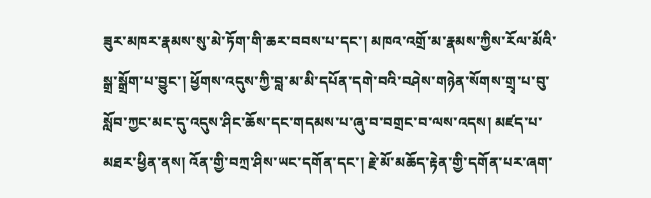ཟུར་མཁར་རྣམས་སུ་མེ་ཏོག་གི་ཆར་བབས་པ་དང་། མཁའ་འགྲོ་མ་རྣམས་ཀྱིས་རོལ་མོའི་སྒྲ་སྒྲོག་པ་བྱུང་། ཕྱོགས་འདུས་ཀྱི་བླ་མ་མི་དཔོན་དགེ་བའི་བཤེས་གཉེན་སོགས་གྲྭ་པ་བུ་སློབ་ཀྱང་མང་དུ་འདུས་ཤིང་ཆོས་དང་གདམས་པ་ཞུ་བ་བགྲང་བ་ལས་འདས། མཛད་པ་མཐར་ཕྱིན་ནས། འོན་གྱི་བཀྲ་ཤིས་ཡང་དགོན་དང་། རྗེ་མོ་མཆོད་རྟེན་གྱི་དགོན་པར་ཞག་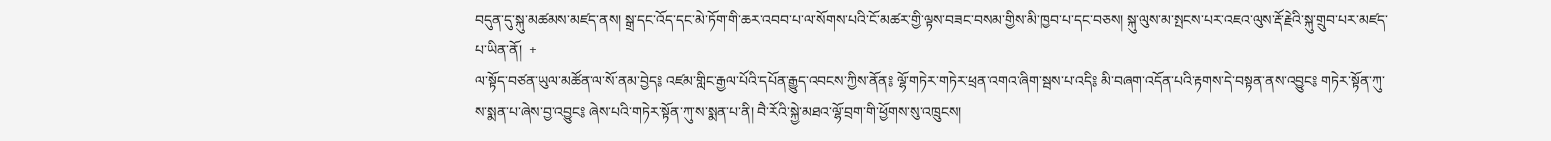བདུན་དུ་སྐུ་མཚམས་མཛད་ནས། སྒྲ་དང་འོད་དང་མེ་ཏོག་གི་ཆར་འབབ་པ་ལ་སོགས་པའི་ངོ་མཚར་གྱི་ལྟས་བཟང་བསམ་གྱིས་མི་ཁྱབ་པ་དང་བཅས། སྐུ་ལུས་མ་སྤངས་པར་འཇའ་ལུས་རྡོ་རྗེའི་སྐུ་གྲུབ་པར་མཛད་པ་ཡིན་ནོ།  +
ལ་སྟོད་བཙན་ཡུལ་མཚོན་ལ་སོ་ནམ་བྱེད༔ འཛམ་གླིང་རྒྱལ་པོའི་དཔོན་རྒྱུད་འབངས་ཀྱིས་ནོན༔ ལྷོ་གཏེར་གཏེར་ཕྲན་འགའ་ཞིག་སྦས་པ་འདི༔ མི་བཞག་འདོན་པའི་རྟགས་དེ་བསྟན་ནས་འབྱུང༔ གཏེར་སྟོན་ཀུ་ས་སྨན་པ་ཞེས་བྱ་འབྱུང༔ ཞེས་པའི་གཏེར་སྟོན་ཀུ་ས་སྨན་པ་ནི། བཻ་རོའི་སྐྱེ་མཐའ་ལྷོ་བྲག་གི་ཕྱོགས་སུ་འཁྲུངས།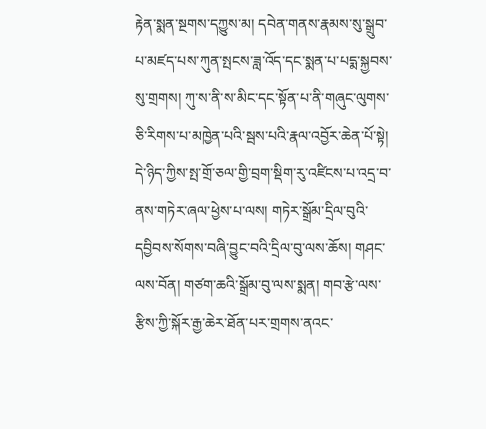རྟེན་སྨན་སྔགས་དཀྱུས་མ། དབེན་གནས་རྣམས་སུ་སྒྲུབ་པ་མཛད་པས་ཀུན་སྤངས་ཟླ་འོད་དང་སྨན་པ་པདྨ་སྐྱབས་སུ་གྲགས། ཀུ་ས་ནི་ས་མིང་དང་སྟོན་པ་ནི་གཞུང་ལུགས་ཅི་རིགས་པ་མཁྱེན་པའི་སྦས་པའི་རྣལ་འབྱོར་ཆེན་པོ་སྟེ། དེ་ཉིད་ཀྱིས་སྤ་གྲོ་ཅལ་གྱི་བྲག་སྡིག་རུ་འཛིངས་པ་འདྲ་བ་ནས་གཏེར་ཞལ་ཕྱེས་པ་ལས། གཏེར་སྒྲོམ་དྲིལ་བུའི་དབྱིབས་སོགས་བཞི་བྱུང་བའི་དྲིལ་བུ་ལས་ཆོས། གཤང་ལས་བོན། གཙག་ཆའི་སྒྲོམ་བུ་ལས་སྨན། གབ་རྩེ་ལས་རྩིས་ཀྱི་སྐོར་རྒྱ་ཆེར་ཐོན་པར་གྲགས་ནའང་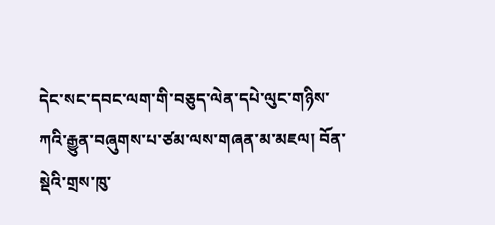དེང་སང་དབང་ལག་གི་བཅུད་ལེན་དཔེ་ལུང་གཉིས་ཀའི་རྒྱུན་བཞུགས་པ་ཙམ་ལས་གཞན་མ་མཇལ། བོན་སྡེའི་གྲས་ཁུ་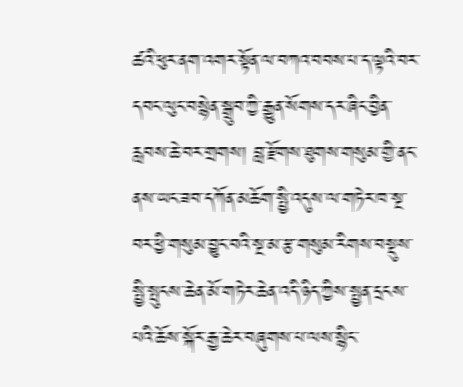ཚའི་ཕུར་ནག་འགར་སྟོན་ལ་བཀའ་བབས་པ་ད་ལྟའི་བར་དབང་ལུང་བསྙེན་སྒྲུབ་ཀྱི་རྒྱུན་སོགས་དར་ཞིང་བྱིན་རླབས་ཆེ་བར་གྲགས། བླ་རྫོགས་ཐུགས་གསུམ་གྱི་ནང་ནས་ཡང་ཟབ་དཀོན་མཆོག་སྤྱི་འདུས་ལ་གཏེར་ཁ་སྔ་བར་ཕྱི་གསུམ་བྱུང་བའི་སྔ་མ་རྩ་གསུམ་རིགས་བསྡུས་སྤྱི་སྤུངས་ཆེན་མོ་གཏེར་ཆེན་འདི་ཉིད་ཀྱིས་སྤྱན་དྲངས་པའི་ཆོས་སྐོར་རྒྱ་ཆེར་བཞུགས་པ་ལས་སྙིང་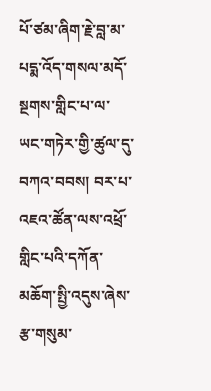པོ་ཙམ་ཞིག་རྗེ་བླ་མ་པདྨ་འོད་གསལ་མདོ་སྔགས་གླིང་པ་ལ་ཡང་གཏེར་གྱི་ཚུལ་དུ་བཀའ་བབས། བར་པ་འཇའ་ཚོན་ལས་འཕྲོ་གླིང་པའི་དཀོན་མཆོག་སྤྱི་འདུས་ཞེས་རྩ་གསུམ་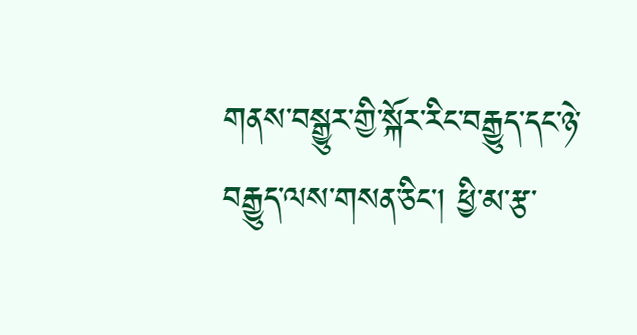གནས་བསྒྱུར་གྱི་སྐོར་རིང་བརྒྱུད་དང་ཉེ་བརྒྱུད་ལས་གསན་ཅིང་། ཕྱི་མ་རྩ་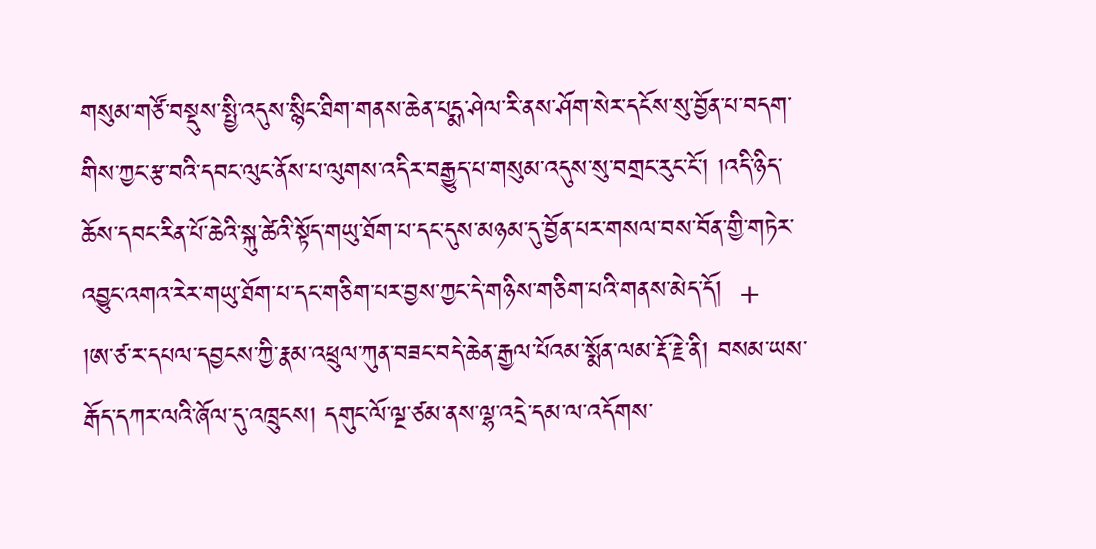གསུམ་གཙོ་བསྡུས་སྤྱི་འདུས་སྙིང་ཐིག་གནས་ཆེན་པདྨ་ཤེལ་རི་ནས་ཤོག་སེར་དངོས་སུ་བྱོན་པ་བདག་གིས་ཀྱང་རྩ་བའི་དབང་ལུང་ནོས་པ་ལུགས་འདིར་བརྒྱུད་པ་གསུམ་འདུས་སུ་བགྲང་རུང་ངོ་། །འདི་ཉིད་ཆོས་དབང་རིན་པོ་ཆེའི་སྐུ་ཚེའི་སྟོད་གཡུ་ཐོག་པ་དང་དུས་མཉམ་དུ་བྱོན་པར་གསལ་བས་བོན་གྱི་གཏེར་འབྱུང་འགའ་རེར་གཡུ་ཐོག་པ་དང་གཅིག་པར་བྱས་ཀྱང་དེ་གཉིས་གཅིག་པའི་གནས་མེད་དོ།  +
།ཨ་ཙ་ར་དཔལ་དབྱངས་ཀྱི་རྣམ་འཕྲུལ་ཀུན་བཟང་བདེ་ཆེན་རྒྱལ་པོའམ་སྨོན་ལམ་རྡོ་རྗེ་ནི། བསམ་ཡས་རྒོད་དཀར་ལའི་ཞོལ་དུ་འཁྲུངས། དགུང་ལོ་ལྔ་ཙམ་ནས་ལྷ་འདྲེ་དམ་ལ་འདོགས་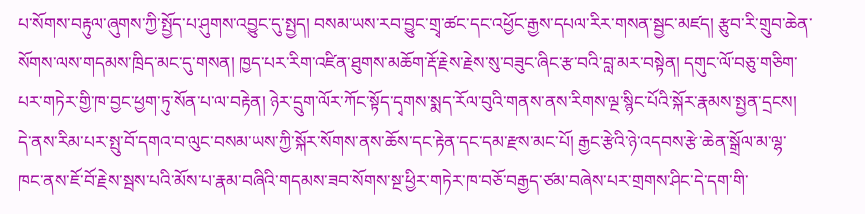པ་སོགས་བརྟུལ་ཞུགས་ཀྱི་སྤྱོད་པ་ཤུགས་འབྱུང་དུ་སྤྱད། བསམ་ཡས་རབ་བྱུང་གྲྭ་ཚང་དང་འཕྱོང་རྒྱས་དཔལ་རིར་གསན་སྦྱང་མཛད། རྩུབ་རི་གྲུབ་ཆེན་སོགས་ལས་གདམས་ཁྲིད་མང་དུ་གསན། ཁྱད་པར་རིག་འཛིན་ཐུགས་མཆོག་རྡོ་རྗེས་རྗེས་སུ་བཟུང་ཞིང་རྩ་བའི་བླ་མར་བསྟེན། དགུང་ལོ་བཅུ་གཅིག་པར་གཏེར་གྱི་ཁ་བྱང་ཕྱག་ཏུ་སོན་པ་ལ་བརྟེན། ཉེར་དྲུག་ལོར་ཀོང་སྟོད་དྭགས་སྨད་རོལ་བུའི་གནས་ནས་རིགས་ལྔ་སྙིང་པོའི་སྐོར་རྣམས་སྤྱན་དྲངས། དེ་ནས་རིམ་པར་སྤུ་བོ་དགའ་བ་ལུང་བསམ་ཡས་ཀྱི་སྐོར་སོགས་ནས་ཆོས་དང་རྟེན་དང་དམ་རྫས་མང་པོ། རྒྱང་རྩེའི་ཉེ་འདབས་རྩེ་ཆེན་སྒྲོལ་མ་ལྷ་ཁང་ནས་ཇོ་བོ་རྗེས་སྦས་པའི་མོས་པ་རྣམ་བཞིའི་གདམས་ཟབ་སོགས་སྔ་ཕྱིར་གཏེར་ཁ་བཅོ་བརྒྱད་ཙམ་བཞེས་པར་གྲགས་ཤིང་དེ་དག་གི་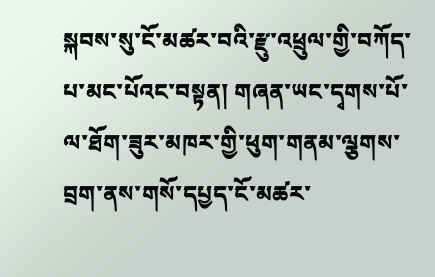སྐབས་སུ་ངོ་མཚར་བའི་རྫུ་འཕྲུལ་གྱི་བཀོད་པ་མང་པོའང་བསྟན། གཞན་ཡང་དྭགས་པོ་ལ་ཐོག་ཟུར་མཁར་གྱི་ཕུག་གནམ་ལྕགས་བྲག་ནས་གསོ་དཔྱད་ངོ་མཚར་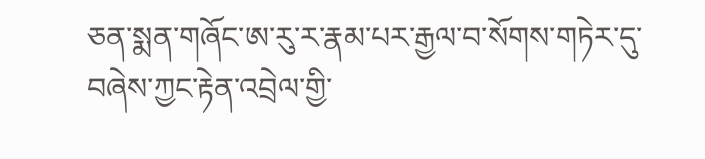ཅན་སྨན་གཞོང་ཨ་རུ་ར་རྣམ་པར་རྒྱལ་བ་སོགས་གཏེར་དུ་བཞེས་ཀྱང་རྟེན་འབྲེལ་གྱི་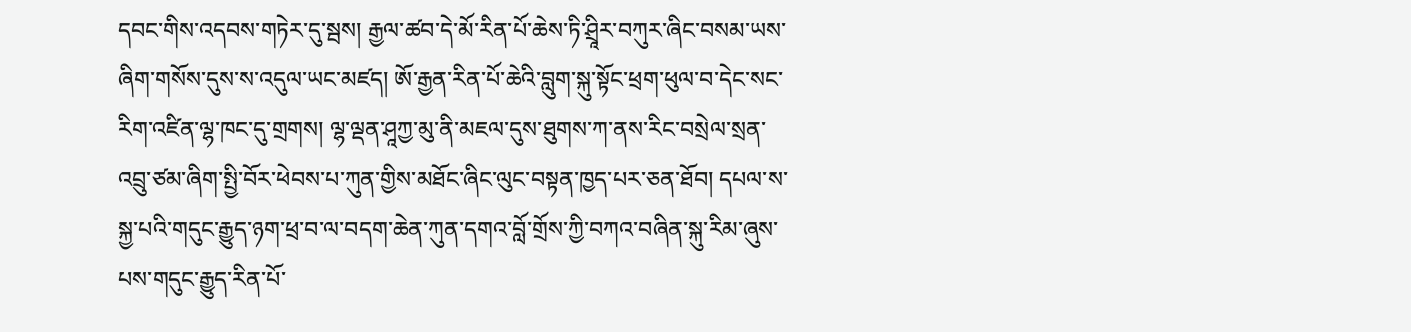དབང་གིས་འདབས་གཏེར་དུ་སྦས། རྒྱལ་ཚབ་དེ་མོ་རིན་པོ་ཆེས་ཏི་ཤྲཱིར་བཀུར་ཞིང་བསམ་ཡས་ཞིག་གསོས་དུས་ས་འདུལ་ཡང་མཛད། ཨོ་རྒྱན་རིན་པོ་ཆེའི་བླུག་སྐུ་སྟོང་ཕྲག་ཕུལ་བ་དེང་སང་རིག་འཛིན་ལྷ་ཁང་དུ་གྲགས། ལྷ་ལྡན་ཤཱཀྱ་མུ་ནི་མཇལ་དུས་ཐུགས་ཀ་ནས་རིང་བསྲེལ་སྲན་འབྲུ་ཙམ་ཞིག་སྤྱི་བོར་ཕེབས་པ་ཀུན་གྱིས་མཐོང་ཞིང་ལུང་བསྟན་ཁྱད་པར་ཅན་ཐོབ། དཔལ་ས་སྐྱ་པའི་གདུང་རྒྱུད་ཉག་ཕྲ་བ་ལ་བདག་ཆེན་ཀུན་དགའ་བློ་གྲོས་ཀྱི་བཀའ་བཞིན་སྐུ་རིམ་ཞུས་པས་གདུང་རྒྱུད་རིན་པོ་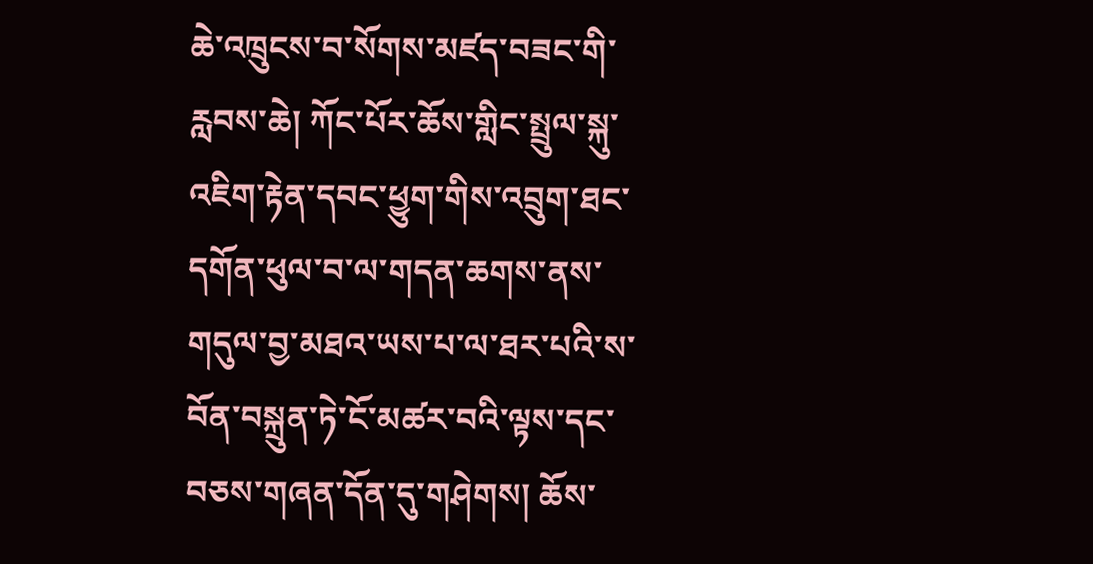ཆེ་འཁྲུངས་བ་སོགས་མཛད་བཟང་གི་རླབས་ཆེ། ཀོང་པོར་ཆོས་གླིང་སྤྲུལ་སྐུ་འཇིག་རྟེན་དབང་ཕྱུག་གིས་འབྲུག་ཐང་དགོན་ཕུལ་བ་ལ་གདན་ཆགས་ནས་གདུལ་བྱ་མཐའ་ཡས་པ་ལ་ཐར་པའི་ས་བོན་བསྐྲུན་ཏེ་ངོ་མཚར་བའི་ལྟས་དང་བཅས་གཞན་དོན་དུ་གཤེགས། ཆོས་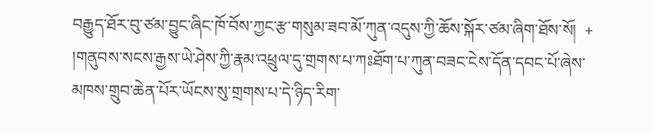བརྒྱུད་ཐོར་བུ་ཙམ་བྱུང་ཞིང་ཁོ་བོས་ཀྱང་རྩ་གསུམ་ཟབ་མོ་ཀུན་འདུས་ཀྱི་ཆོས་སྐོར་ཙམ་ཞིག་ཐོས་སོ།  +
།གནུབས་སངས་རྒྱས་ཡེ་ཤེས་ཀྱི་རྣམ་འཕྲུལ་དུ་གྲགས་པ་ཀཿཐོག་པ་ཀུན་བཟང་ངེས་དོན་དབང་པོ་ཞེས་མཁས་གྲུབ་ཆེན་པོར་ཡོངས་སུ་གྲགས་པ་དེ་ཉིད་རིག་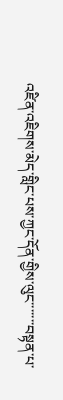འཛིན་འཇིགས་མེད་གླིང་པས་ཀྱང་དོན་གྱིས་ལུང་་་་་་་བསྟན་པ་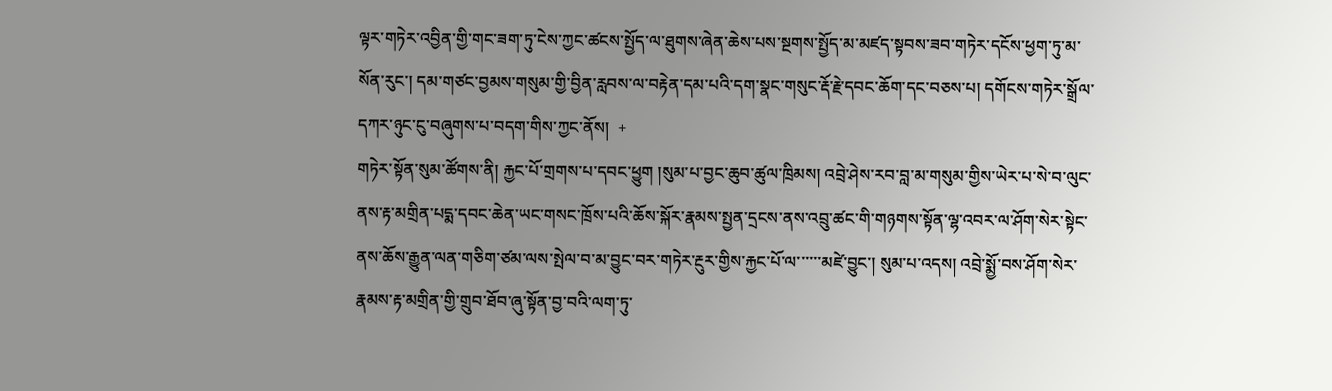ལྟར་གཏེར་འབྱིན་གྱི་གང་ཟག་ཏུ་ངེས་ཀྱང་ཚངས་སྤྱོད་ལ་ཐུགས་ཞེན་ཆེས་པས་སྔགས་སྤྱོད་མ་མཛད་སྟབས་ཟབ་གཏེར་དངོས་ཕྱག་ཏུ་མ་སོན་རུང་། དམ་གཙང་བྱམས་གསུམ་གྱི་བྱིན་རླབས་ལ་བརྟེན་དམ་པའི་དག་སྣང་གསུང་རྡོ་རྗེ་དབང་ཆོག་དང་བཅས་པ། དགོངས་གཏེར་སྒྲོལ་དཀར་ཉུང་ངུ་བཞུགས་པ་བདག་གིས་ཀྱང་ནོས།  +
གཏེར་སྟོན་སུམ་ཚོགས་ནི། རྐྱང་པོ་གྲགས་པ་དབང་ཕྱུག །སུམ་པ་བྱང་ཆུབ་ཚུལ་ཁྲིམས། འབྲེ་ཤེས་རབ་བླ་མ་གསུམ་གྱིས་ཡེར་པ་སེ་བ་ལུང་ནས་རྟ་མགྲིན་པདྨ་དབང་ཆེན་ཡང་གསང་ཁྲོས་པའི་ཆོས་སྐོར་རྣམས་སྤྱན་དྲངས་ནས་འབྲུ་ཚང་གི་གཉགས་སྟོན་ལྷ་འབར་ལ་ཤོག་སེར་སྟེང་ནས་ཆོས་རྒྱུན་ལན་གཅིག་ཙམ་ལས་སྤེལ་བ་མ་བྱུང་བར་གཏེར་རྔུར་གྱིས་རྐྱང་པོ་ལ་་་་་་མཛེ་བྱུང་། སུམ་པ་འདས། འབྲེ་སྨྱོ་བས་ཤོག་སེར་རྣམས་རྟ་མགྲིན་གྱི་གྲུབ་ཐོབ་ཞུ་སྟོན་བྱ་བའི་ལག་ཏུ་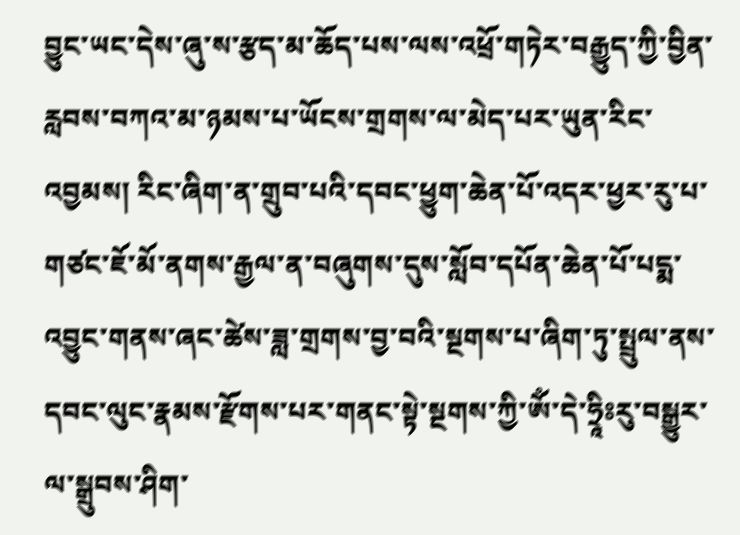བྱུང་ཡང་དེས་ཞུ་ས་རྩད་མ་ཆོད་པས་ལས་འཕྲོ་གཏེར་བརྒྱུད་ཀྱི་བྱིན་རླབས་བཀའ་མ་ཉམས་པ་ཡོངས་གྲགས་ལ་མེད་པར་ཡུན་རིང་འབྱམས། རིང་ཞིག་ན་གྲུབ་པའི་དབང་ཕྱུག་ཆེན་པོ་འདར་ཕྱར་རུ་པ་གཙང་ཇོ་མོ་ནགས་རྒྱལ་ན་བཞུགས་དུས་སློབ་དཔོན་ཆེན་པོ་པདྨ་འབྱུང་གནས་ཞང་ཚེས་ཟླ་གྲགས་བྱ་བའི་སྔགས་པ་ཞིག་ཏུ་སྤྲུལ་ནས་དབང་ལུང་རྣམས་རྫོགས་པར་གནང་སྟེ་སྔགས་ཀྱི་ཨོཾ་དེ་ཧྲཱིཿརུ་བསྒྱུར་ལ་སྒྲུབས་ཤིག་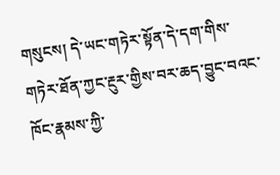གསུངས། དེ་ཡང་གཏེར་སྟོན་དེ་དག་གིས་གཏེར་ཐོན་ཀྱང་རྔུར་གྱིས་བར་ཆད་བྱུང་བའང་ཁོང་རྣམས་ཀྱི་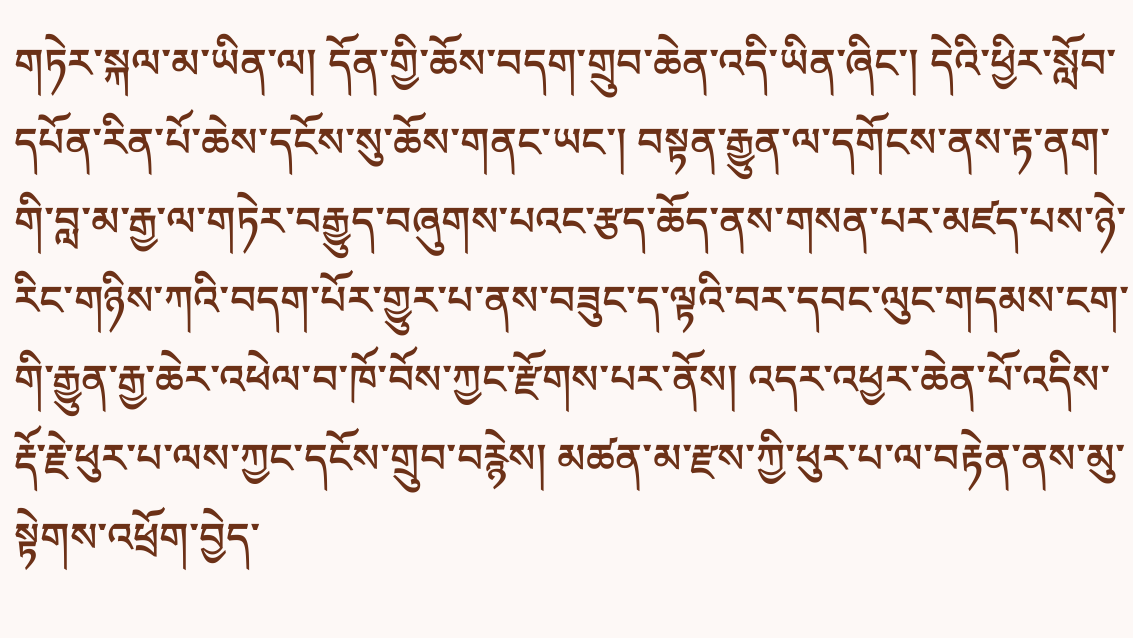གཏེར་སྐལ་མ་ཡིན་ལ། དོན་གྱི་ཆོས་བདག་གྲུབ་ཆེན་འདི་ཡིན་ཞིང་། དེའི་ཕྱིར་སློབ་དཔོན་རིན་པོ་ཆེས་དངོས་སུ་ཆོས་གནང་ཡང་། བསྟན་རྒྱུན་ལ་དགོངས་ནས་རྟ་ནག་གི་བླ་མ་རྒྱ་ལ་གཏེར་བརྒྱུད་བཞུགས་པའང་རྩད་ཆོད་ནས་གསན་པར་མཛད་པས་ཉེ་རིང་གཉིས་ཀའི་བདག་པོར་གྱུར་པ་ནས་བཟུང་ད་ལྟའི་བར་དབང་ལུང་གདམས་ངག་གི་རྒྱུན་རྒྱ་ཆེར་འཕེལ་བ་ཁོ་བོས་ཀྱང་རྫོགས་པར་ནོས། འདར་འཕྱར་ཆེན་པོ་འདིས་རྡོ་རྗེ་ཕུར་པ་ལས་ཀྱང་དངོས་གྲུབ་བརྙེས། མཚན་མ་རྫས་ཀྱི་ཕུར་པ་ལ་བརྟེན་ནས་མུ་སྟེགས་འཕྲོག་བྱེད་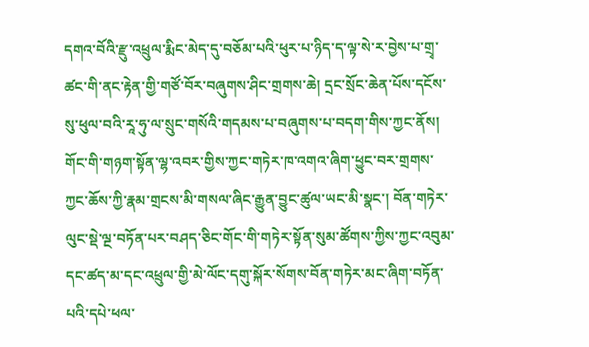དགའ་བོའི་རྫུ་འཕྲུལ་རྨིང་མེད་དུ་བཅོམ་པའི་ཕུར་པ་ཉིད་ད་ལྟ་སེ་ར་བྱེས་པ་གྲྭ་ཚང་གི་ནང་རྟེན་གྱི་གཙོ་བོར་བཞུགས་ཤིང་གྲགས་ཆེ། དྲང་སྲོང་ཆེན་པོས་དངོས་སུ་ཕུལ་བའི་རཱ་ཧུ་ལ་སྲུང་གསོའི་གདམས་པ་བཞུགས་པ་བདག་གིས་ཀྱང་ནོས། གོང་གི་གཉག་སྟོན་ལྷ་འབར་གྱིས་ཀྱང་གཏེར་ཁ་འགའ་ཞིག་ཕྱུང་བར་གྲགས་ཀྱང་ཆོས་ཀྱི་རྣམ་གྲངས་མི་གསལ་ཞིང་རྒྱུན་བྱུང་ཚུལ་ཡང་མི་སྣང་། བོན་གཏེར་ལུང་སྡེ་ལྔ་བཏོན་པར་བཤད་ཅིང་གོང་གི་གཏེར་སྟོན་སུམ་ཚོགས་ཀྱིས་ཀྱང་འབུམ་དང་ཚད་མ་དང་འཕྲུལ་གྱི་མེ་ལོང་དགུ་སྐོར་སོགས་བོན་གཏེར་མང་ཞིག་བཏོན་པའི་དཔེ་ཕལ་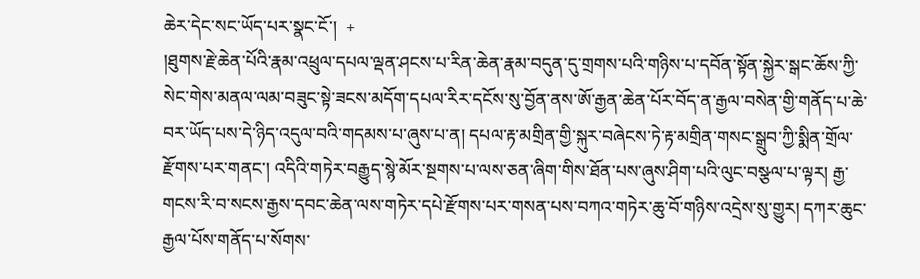ཆེར་དེང་སང་ཡོད་པར་སྣང་ངོ་།  +
།ཐུགས་རྗེ་ཆེན་པོའི་རྣམ་འཕྲུལ་དཔལ་ལྡན་ཤངས་པ་རིན་ཆེན་རྣམ་བདུན་དུ་གྲགས་པའི་གཉིས་པ་དབོན་སྟོན་སྐྱེར་སྒང་ཆོས་ཀྱི་སེང་གེས་མནལ་ལམ་བཟུང་སྟེ་ཟངས་མདོག་དཔལ་རིར་དངོས་སུ་བྱོན་ནས་ཨོ་རྒྱན་ཆེན་པོར་བོད་ན་རྒྱལ་བསེན་གྱི་གནོད་པ་ཆེ་བར་ཡོད་པས་དེ་ཉིད་འདུལ་བའི་གདམས་པ་ཞུས་པ་ན། དཔལ་རྟ་མགྲིན་གྱི་སྐུར་བཞེངས་ཏེ་རྟ་མགྲིན་གསང་སྒྲུབ་ཀྱི་སྨིན་གྲོལ་རྫོགས་པར་གནང་། འདིའི་གཏེར་བརྒྱུད་སྙེ་མོར་སྔགས་པ་ལས་ཅན་ཞིག་གིས་ཐོན་པས་ཞུས་ཤིག་པའི་ལུང་བསྩལ་པ་ལྟར། རྒྱ་གངས་རི་བ་སངས་རྒྱས་དབང་ཆེན་ལས་གཏེར་དཔེ་རྫོགས་པར་གསན་པས་བཀའ་གཏེར་ཆུ་བོ་གཉིས་འདྲེས་སུ་གྱུར། དཀར་ཆུང་རྒྱལ་པོས་གནོད་པ་སོགས་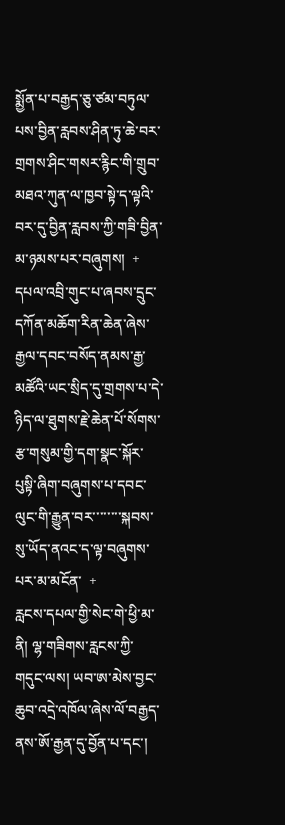སྨྱོན་པ་བརྒྱད་ཅུ་ཙམ་བཏུལ་པས་བྱིན་རླབས་ཤིན་ཏུ་ཆེ་བར་གྲགས་ཤིང་གསར་རྙིང་གི་གྲུབ་མཐའ་ཀུན་ལ་ཁྱབ་སྟེ་ད་ལྟའི་བར་དུ་བྱིན་རླབས་ཀྱི་གཟི་བྱིན་མ་ཉམས་པར་བཞུགས།  +
དཔལ་འབྲི་གུང་པ་ཞབས་དྲུང་དཀོན་མཆོག་རིན་ཆེན་ཞེས་རྒྱལ་དབང་བསོད་ནམས་རྒྱ་མཚོའི་ཡང་སྲིད་དུ་གྲགས་པ་དེ་ཉིད་ལ་ཐུགས་རྗེ་ཆེན་པོ་སོགས་རྩ་གསུམ་གྱི་དག་སྣང་སྐོར་པུསྟི་ཞིག་བཞུགས་པ་དབང་ལུང་གི་རྒྱུན་བར་་་་་་་་སྐབས་སུ་ཡོད་ནའང་ད་ལྟ་བཞུགས་པར་མ་མངོན་  +
རླངས་དཔལ་གྱི་སེང་གེ་ཕྱི་མ་ནི། ལྷ་གཟིགས་རླངས་ཀྱི་གདུང་ལས། ཡབ་ཨ་མེས་བྱང་ཆུབ་འདྲེ་འཁོལ་ཞེས་ལོ་བརྒྱད་ནས་ཨོ་རྒྱན་དུ་བྱོན་པ་དང་།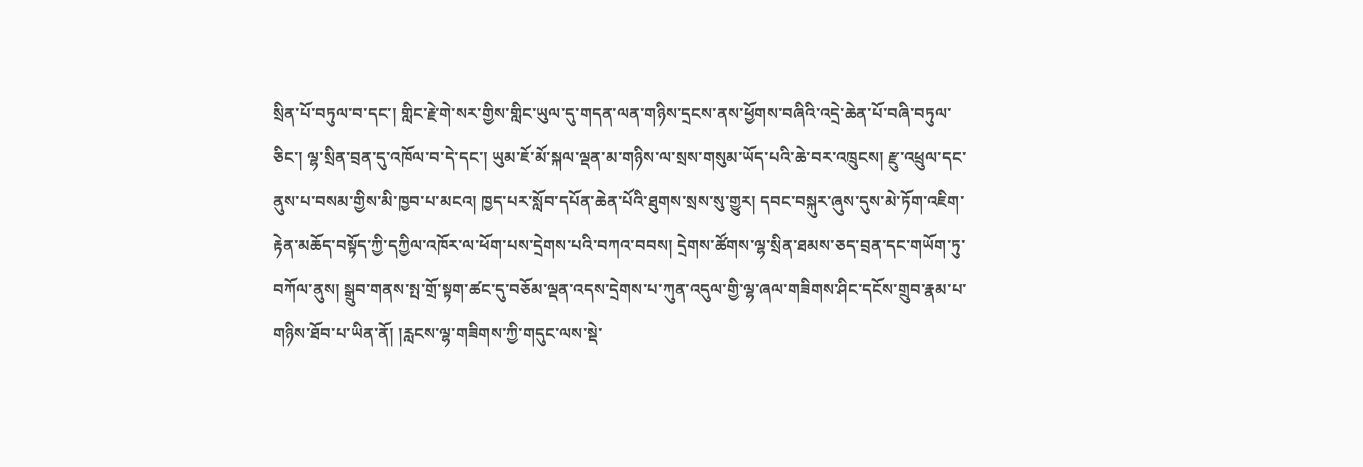སྲིན་པོ་བཏུལ་བ་དང་། གླིང་རྗེ་གེ་སར་གྱིས་གླིང་ཡུལ་དུ་གདན་ལན་གཉིས་དྲངས་ནས་ཕྱོགས་བཞིའི་འདྲེ་ཆེན་པོ་བཞི་བཏུལ་ཅིང་། ལྷ་སྲིན་བྲན་དུ་འཁོལ་བ་དེ་དང་། ཡུམ་ཇོ་མོ་སྐལ་ལྡན་མ་གཉིས་ལ་སྲས་གསུམ་ཡོད་པའི་ཆེ་བར་འཁྲུངས། རྫུ་འཕྲུལ་དང་ནུས་པ་བསམ་གྱིས་མི་ཁྱབ་པ་མངའ། ཁྱད་པར་སློབ་དཔོན་ཆེན་པོའི་ཐུགས་སྲས་སུ་གྱུར། དབང་བསྐུར་ཞུས་དུས་མེ་ཏོག་འཇིག་རྟེན་མཆོད་བསྟོད་ཀྱི་དཀྱིལ་འཁོར་ལ་ཕོག་པས་དྲེགས་པའི་བཀའ་བབས། དྲེགས་ཚོགས་ལྷ་སྲིན་ཐམས་ཅད་བྲན་དང་གཡོག་ཏུ་བཀོལ་ནུས། སྒྲུབ་གནས་སྤ་གྲོ་སྟག་ཚང་དུ་བཅོམ་ལྡན་འདས་དྲེགས་པ་ཀུན་འདུལ་གྱི་ལྷ་ཞལ་གཟིགས་ཤིང་དངོས་གྲུབ་རྣམ་པ་གཉིས་ཐོབ་པ་ཡིན་ནོ། །རླངས་ལྷ་གཟིགས་ཀྱི་གདུང་ལས་སྡེ་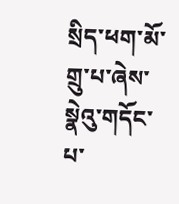སྲིད་ཕག་མོ་གྲུ་པ་ཞེས་སྣེའུ་གདོང་པ་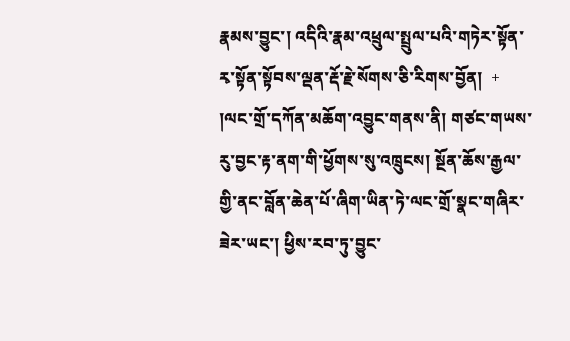རྣམས་བྱུང་། འདིའི་རྣམ་འཕྲུལ་སྤྲུལ་པའི་གཏེར་སྟོན་རྭ་སྟོན་སྟོབས་ལྡན་རྡོ་རྗེ་སོགས་ཅི་རིགས་བྱོན།  +
།ལང་གྲོ་དཀོན་མཆོག་འབྱུང་གནས་ནི། གཙང་གཡས་རུ་བྱང་རྟ་ནག་གི་ཕྱོགས་སུ་འཁྲུངས། སྔོན་ཆོས་རྒྱལ་གྱི་ནང་བློན་ཆེན་པོ་ཞིག་ཡིན་ཏེ་ལང་གྲོ་སྣང་གཞིར་ཟེར་ཡང་། ཕྱིས་རབ་ཏུ་བྱུང་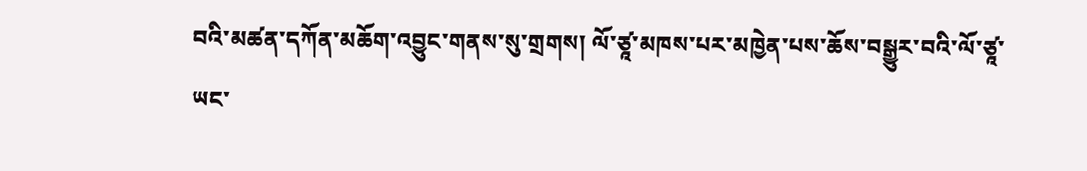བའི་མཚན་དཀོན་མཆོག་འབྱུང་གནས་སུ་གྲགས། ལོ་ཙཱ་མཁས་པར་མཁྱེན་པས་ཆོས་བསྒྱུར་བའི་ལོ་ཙཱ་ཡང་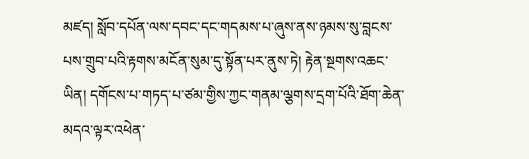མཛད། སློབ་དཔོན་ལས་དབང་དང་གདམས་པ་ཞུས་ནས་ཉམས་སུ་བླངས་པས་གྲུབ་པའི་རྟགས་མངོན་སུམ་དུ་སྟོན་པར་ནུས་ཏེ། རྟེན་སྔགས་འཆང་ཡིན། དགོངས་པ་གཏད་པ་ཙམ་གྱིས་ཀྱང་གནམ་ལྕགས་དྲག་པོའི་ཐོག་ཆེན་མདའ་ལྟར་འཕེན་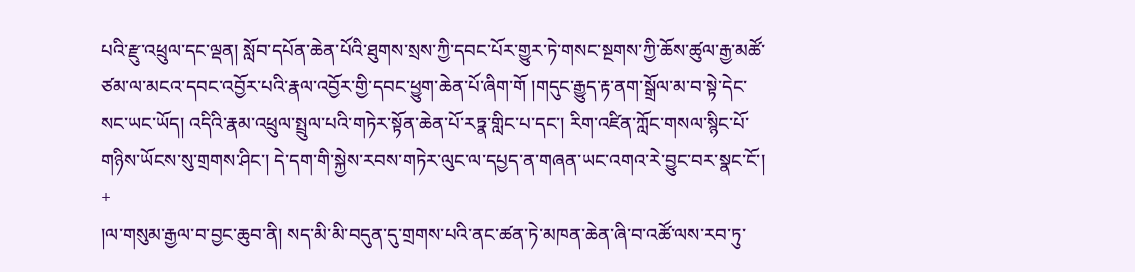པའི་རྫུ་འཕྲུལ་དང་ལྡན། སློབ་དཔོན་ཆེན་པོའི་ཐུགས་སྲས་ཀྱི་དབང་པོར་གྱུར་ཏེ་གསང་སྔགས་ཀྱི་ཆོས་ཚུལ་རྒྱ་མཚོ་ཙམ་ལ་མངའ་དབང་འབྱོར་པའི་རྣལ་འབྱོར་གྱི་དབང་ཕྱུག་ཆེན་པོ་ཞིག་གོ །གདུང་རྒྱུད་རྟ་ནག་སྒྲོལ་མ་བ་སྟེ་དེང་སང་ཡང་ཡོད། འདིའི་རྣམ་འཕྲུལ་སྤྲུལ་པའི་གཏེར་སྟོན་ཆེན་པོ་རཏྣ་གླིང་པ་དང་། རིག་འཛིན་ཀློང་གསལ་སྙིང་པོ་གཉིས་ཡོངས་སུ་གྲགས་ཤིང་། དེ་དག་གི་སྐྱེས་རབས་གཏེར་ལུང་ལ་དཔྱད་ན་གཞན་ཡང་འགའ་རེ་བྱུང་བར་སྣང་ངོ་།  +
།ལ་གསུམ་རྒྱལ་བ་བྱང་ཆུབ་ནི། སད་མི་མི་བདུན་དུ་གྲགས་པའི་ནང་ཚན་ཏེ་མཁན་ཆེན་ཞི་བ་འཚོ་ལས་རབ་ཏུ་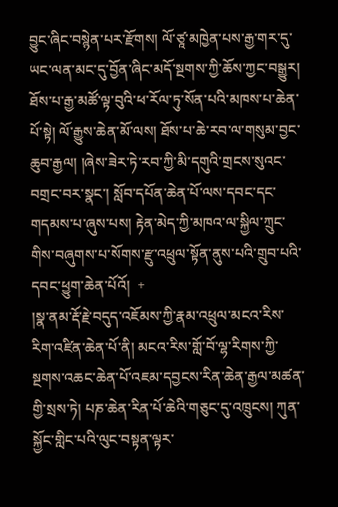བྱུང་ཞིང་བསྙེན་པར་རྫོགས། ལོ་ཙཱ་མཁྱེན་པས་རྒྱ་གར་དུ་ཡང་ལན་མང་དུ་བྱོན་ཞིང་མདོ་སྔགས་ཀྱི་ཆོས་ཀྱང་བསྒྱུར། ཐོས་པ་རྒྱ་མཚོ་ལྟ་བུའི་ཕ་རོལ་ཏུ་སོན་པའི་མཁས་པ་ཆེན་པོ་སྟེ། ལོ་རྒྱུས་ཆེན་མོ་ལས། ཐོས་པ་ཆེ་རབ་ལ་གསུམ་བྱང་ཆུབ་རྒྱལ། །ཞེས་ཟེར་ཏེ་རབ་ཀྱི་མི་དགུའི་གྲངས་སུའང་བགྲང་བར་སྣང་། སློབ་དཔོན་ཆེན་པོ་ལས་དབང་དང་གདམས་པ་ཞུས་པས། རྟེན་མེད་ཀྱི་མཁའ་ལ་སྐྱིལ་ཀྲུང་གིས་བཞུགས་པ་སོགས་རྫུ་འཕྲུལ་སྟོན་ནུས་པའི་གྲུབ་པའི་དབང་ཕྱུག་ཆེན་པོའོ།  +
།སྣ་ནམ་རྡོ་རྗེ་བདུད་འཇོམས་ཀྱི་རྣམ་འཕྲུལ་མངའ་རིས་རིག་འཛིན་ཆེན་པོ་ནི། མངའ་རིས་གློ་བོ་ལྷ་རིགས་ཀྱི་སྔགས་འཆང་ཆེན་པོ་འཇམ་དབྱངས་རིན་ཆེན་རྒྱལ་མཚན་གྱི་སྲས་ཏེ། པཎ་ཆེན་རིན་པོ་ཆེའི་གཅུང་དུ་འཁྲུངས། ཀུན་སྐྱོང་གླིང་པའི་ལུང་བསྟན་ལྟར་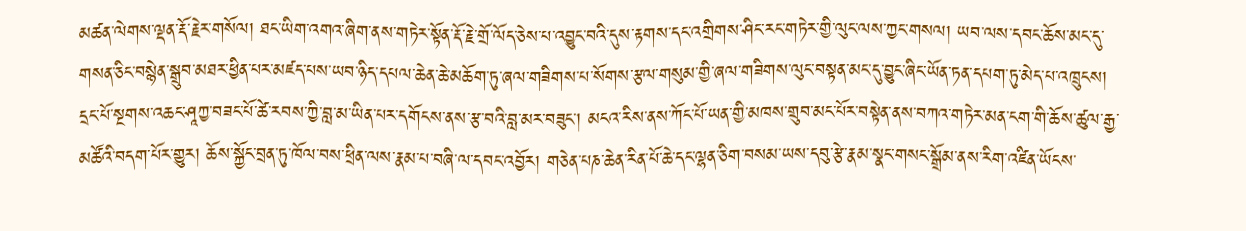མཚན་ལེགས་ལྡན་རྡོ་རྗེར་གསོལ། ཐང་ཡིག་འགའ་ཞིག་ནས་གཏེར་སྟོན་རྡོ་རྗེ་གྲོ་ལོད་ཅེས་པ་འབྱུང་བའི་དུས་རྟགས་དང་འགྲིགས་ཤིང་རང་གཏེར་གྱི་ལུང་ལས་ཀྱང་གསལ། ཡབ་ལས་དབང་ཆོས་མང་དུ་གསན་ཅིང་བསྙེན་སྒྲུབ་མཐར་ཕྱིན་པར་མཛད་པས་ཡབ་ཉིད་དཔལ་ཆེན་ཆེ་མཆོག་ཏུ་ཞལ་གཟིགས་པ་སོགས་རྩལ་གསུམ་གྱི་ཞལ་གཟིགས་ལུང་བསྟན་མང་དུ་བྱུང་ཞིང་ཡོན་ཏན་དཔག་ཏུ་མེད་པ་འཁྲུངས། དྲང་པོ་སྔགས་འཆང་ཤཱཀྱ་བཟང་པོ་ཚེ་རབས་ཀྱི་བླ་མ་ཡིན་པར་དགོངས་ནས་རྩ་བའི་བླ་མར་བཟུང་། མངའ་རིས་ནས་ཀོང་པོ་ཡན་གྱི་མཁས་གྲུབ་མང་པོར་བསྟེན་ནས་བཀའ་གཏེར་མན་ངག་གི་ཆོས་ཚུལ་རྒྱ་མཚོའི་བདག་པོར་གྱུར། ཆོས་སྐྱོང་བྲན་ཏུ་ཁོལ་བས་ཕྲིན་ལས་རྣམ་པ་བཞི་ལ་དབང་འབྱོར། གཅེན་པཎ་ཆེན་རིན་པོ་ཆེ་དང་ལྷན་ཅིག་བསམ་ཡས་དབུ་རྩེ་རྣམ་སྣང་གསང་སྒྲོམ་ནས་རིག་འཛིན་ཡོངས་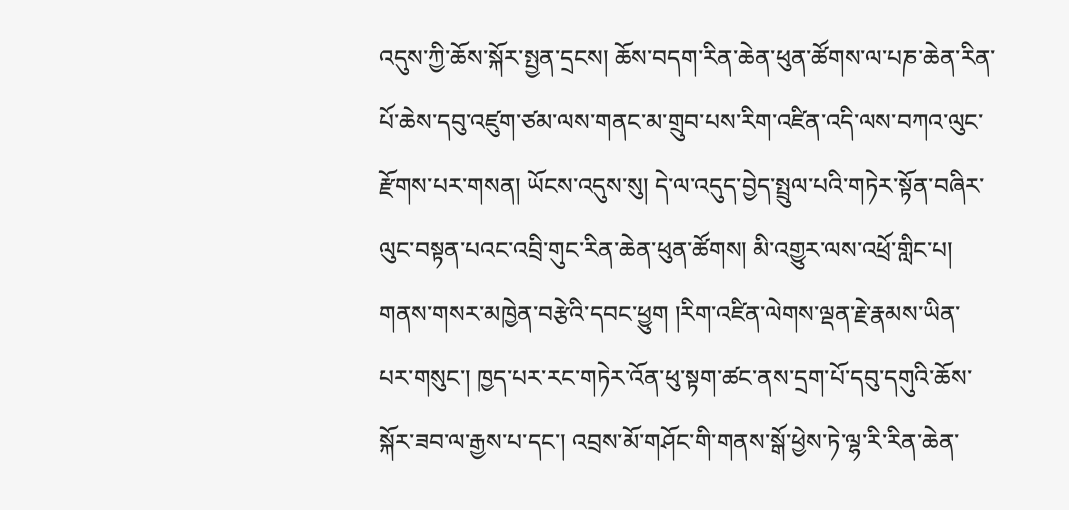འདུས་ཀྱི་ཆོས་སྐོར་སྤྱན་དྲངས། ཆོས་བདག་རིན་ཆེན་ཕུན་ཚོགས་ལ་པཎ་ཆེན་རིན་པོ་ཆེས་དབུ་འཛུག་ཙམ་ལས་གནང་མ་གྲུབ་པས་རིག་འཛིན་འདི་ལས་བཀའ་ལུང་རྫོགས་པར་གསན། ཡོངས་འདུས་སུ། དེ་ལ་འདུད་བྱེད་སྤྲུལ་པའི་གཏེར་སྟོན་བཞིར་ལུང་བསྟན་པའང་འབྲི་གུང་རིན་ཆེན་ཕུན་ཚོགས། མི་འགྱུར་ལས་འཕྲོ་གླིང་པ། གནས་གསར་མཁྱེན་བརྩེའི་དབང་ཕྱུག །རིག་འཛིན་ལེགས་ལྡན་རྗེ་རྣམས་ཡིན་པར་གསུང་། ཁྱད་པར་རང་གཏེར་འོན་ཕུ་སྟག་ཚང་ནས་དྲག་པོ་དབུ་དགུའི་ཆོས་སྐོར་ཟབ་ལ་རྒྱས་པ་དང་། འབྲས་མོ་གཤོང་གི་གནས་སྒོ་ཕྱེས་ཏེ་ལྷ་རི་རིན་ཆེན་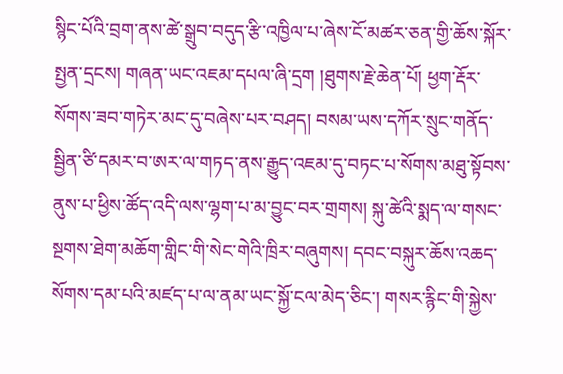སྙིང་པོའི་བྲག་ནས་ཚེ་སྒྲུབ་བདུད་རྩི་འཁྱིལ་པ་ཞེས་ངོ་མཚར་ཅན་གྱི་ཆོས་སྐོར་སྤྱན་དྲངས། གཞན་ཡང་འཇམ་དཔལ་ཞི་དྲག །ཐུགས་རྗེ་ཆེན་པོ། ཕྱག་རྡོར་སོགས་ཟབ་གཏེར་མང་དུ་བཞེས་པར་བཤད། བསམ་ཡས་དཀོར་སྲུང་གནོད་སྦྱིན་ཙི་དམར་བ་ཨར་ལ་གཏད་ནས་རྒྱུད་འཇམ་དུ་བཏང་པ་སོགས་མཐུ་སྟོབས་ནུས་པ་ཕྱིས་ཚོད་འདི་ལས་ལྷག་པ་མ་བྱུང་བར་གྲགས། སྐུ་ཚེའི་སྨད་ལ་གསང་སྔགས་ཐེག་མཆོག་གླིང་གི་སེང་གེའི་ཁྲིར་བཞུགས། དབང་བསྐུར་ཆོས་འཆད་སོགས་དམ་པའི་མཛད་པ་ལ་ནམ་ཡང་སྐྱོ་ངལ་མེད་ཅིང་། གསར་རྙིང་གི་སྐྱེས་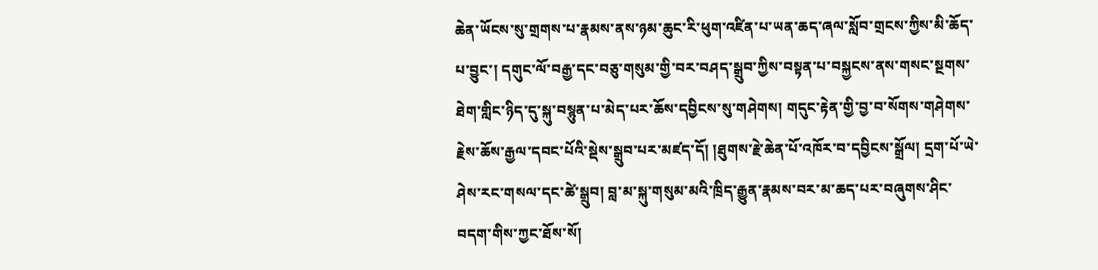ཆེན་ཡོངས་སུ་གྲགས་པ་རྣམས་ནས་ཉམ་ཆུང་རི་ཕུག་འཛིན་པ་ཡན་ཆད་ཞལ་སློབ་གྲངས་ཀྱིས་མི་ཆོད་པ་བྱུང་། དགུང་ལོ་བརྒྱ་དང་བཅུ་གསུམ་གྱི་བར་བཤད་སྒྲུབ་ཀྱིས་བསྟན་པ་བསྐྱངས་ནས་གསང་སྔགས་ཐེག་གླིང་ཉིད་དུ་སྐུ་བསྙུན་པ་མེད་པར་ཆོས་དབྱིངས་སུ་གཤེགས། གདུང་རྟེན་གྱི་བྱ་བ་སོགས་གཤེགས་རྗེས་ཆོས་རྒྱལ་དབང་པོའི་སྡེས་སྒྲུབ་པར་མཛད་དོ། །ཐུགས་རྗེ་ཆེན་པོ་འཁོར་བ་དབྱིངས་སྒྲོལ། དྲག་པོ་ཡེ་ཤེས་རང་གསལ་དང་ཚེ་སྒྲུབ། བླ་མ་སྐུ་གསུམ་མའི་ཁྲིད་རྒྱུན་རྣམས་བར་མ་ཆད་པར་བཞུགས་ཤིང་བདག་གིས་ཀྱང་ཐོས་སོ།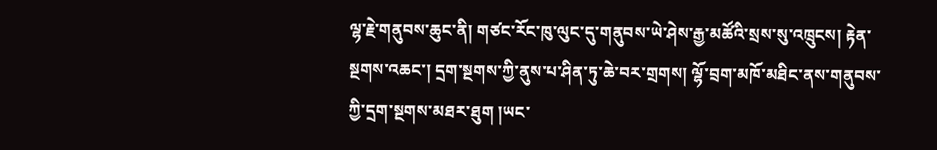ལྷ་རྗེ་གནུབས་ཆུང་ནི། གཙང་རོང་ཁུ་ལུང་དུ་གནུབས་ཡེ་ཤེས་རྒྱ་མཚོའི་སྲས་སུ་འཁྲུངས། རྟེན་སྔགས་འཆང་། དྲག་སྔགས་ཀྱི་ནུས་པ་ཤིན་ཏུ་ཆེ་བར་གྲགས། ལྷོ་བྲག་མཁོ་མཐིང་ནས་གནུབས་ཀྱི་དྲག་སྔགས་མཐར་ཐུག །ཡང་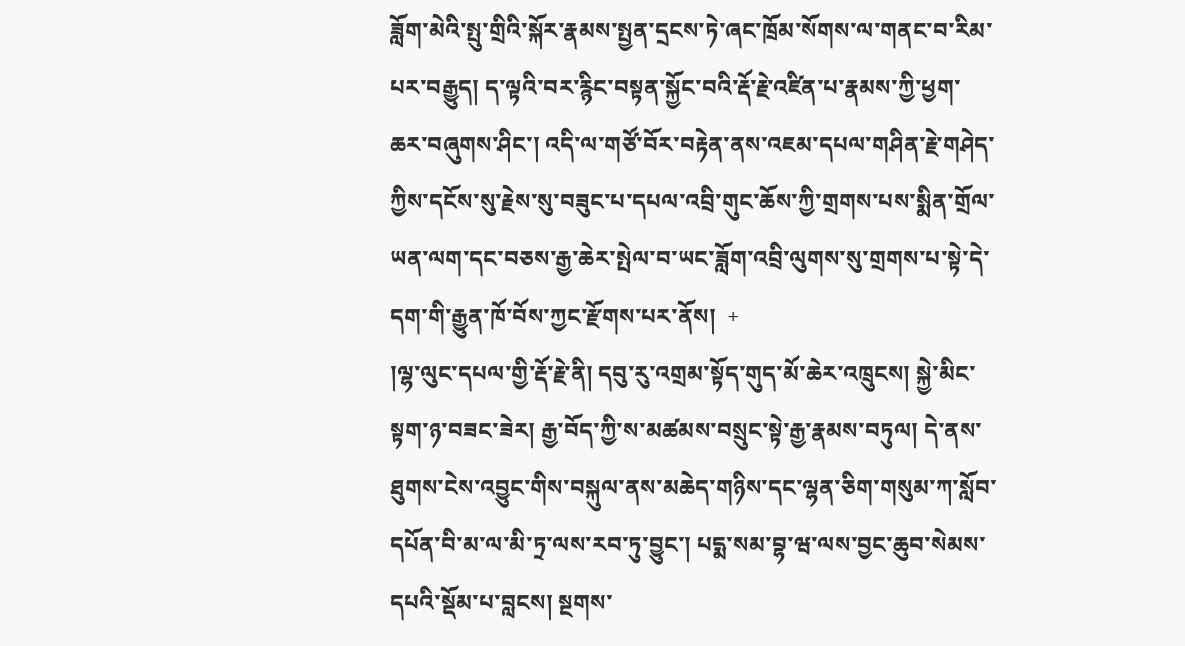ཟློག་མེའི་སྤུ་གྲིའི་སྐོར་རྣམས་སྤྱན་དྲངས་ཏེ་ཞང་ཁྲོམ་སོགས་ལ་གནང་བ་རིམ་པར་བརྒྱུད། ད་ལྟའི་བར་རྙིང་བསྟན་སྐྱོང་བའི་རྡོ་རྗེ་འཛིན་པ་རྣམས་ཀྱི་ཕྱག་ཆར་བཞུགས་ཤིང་། འདི་ལ་གཙོ་བོར་བརྟེན་ནས་འཇམ་དཔལ་གཤིན་རྗེ་གཤེད་ཀྱིས་དངོས་སུ་རྗེས་སུ་བཟུང་པ་དཔལ་འབྲི་གུང་ཆོས་ཀྱི་གྲགས་པས་སྨིན་གྲོལ་ཡན་ལག་དང་བཅས་རྒྱ་ཆེར་སྤེལ་བ་ཡང་ཟློག་འབྲི་ལུགས་སུ་གྲགས་པ་སྟེ་དེ་དག་གི་རྒྱུན་ཁོ་བོས་ཀྱང་རྫོགས་པར་ནོས།  +
།ལྷ་ལུང་དཔལ་གྱི་རྡོ་རྗེ་ནི། དབུ་རུ་འགྲམ་སྟོད་གུད་མོ་ཆེར་འཁྲུངས། སྐྱེ་མིང་སྟག་ཉ་བཟང་ཟེར། རྒྱ་བོད་ཀྱི་ས་མཚམས་བསྲུང་སྟེ་རྒྱ་རྣམས་བཏུལ། དེ་ནས་ཐུགས་ངེས་འབྱུང་གིས་བསྐུལ་ནས་མཆེད་གཉིས་དང་ལྷན་ཅིག་གསུམ་ཀ་སློབ་དཔོན་བི་མ་ལ་མི་ཏྲ་ལས་རབ་ཏུ་བྱུང་། པདྨ་སམ་བྷ་ཝ་ལས་བྱང་ཆུབ་སེམས་དཔའི་སྡོམ་པ་བླངས། སྔགས་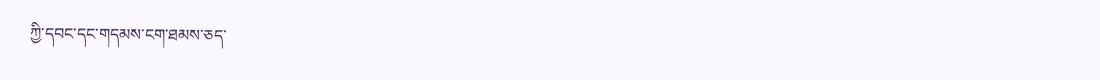ཀྱི་དབང་དང་གདམས་ངག་ཐམས་ཅད་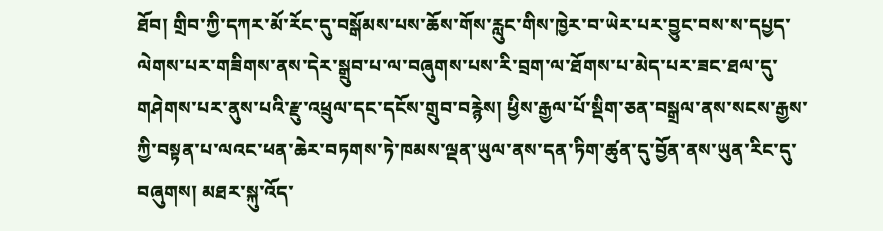ཐོབ། གྲིབ་ཀྱི་དཀར་མོ་རོང་དུ་བསྒོམས་པས་ཆོས་གོས་རླུང་གིས་ཁྱེར་བ་ཡེར་པར་བྱུང་བས་ས་དཔྱད་ལེགས་པར་གཟིགས་ནས་དེར་སྒྲུབ་པ་ལ་བཞུགས་པས་རི་བྲག་ལ་ཐོགས་པ་མེད་པར་ཟང་ཐལ་དུ་གཤེགས་པར་ནུས་པའི་རྫུ་འཕྲུལ་དང་དངོས་གྲུབ་བརྙེས། ཕྱིས་རྒྱལ་པོ་སྡིག་ཅན་བསྒྲལ་ནས་སངས་རྒྱས་ཀྱི་བསྟན་པ་ལའང་ཕན་ཆེར་བཏགས་ཏེ་ཁམས་ལྡན་ཡུལ་ནས་དན་ཏིག་ཚུན་དུ་བྱོན་ནས་ཡུན་རིང་དུ་བཞུགས། མཐར་སྐུ་འོད་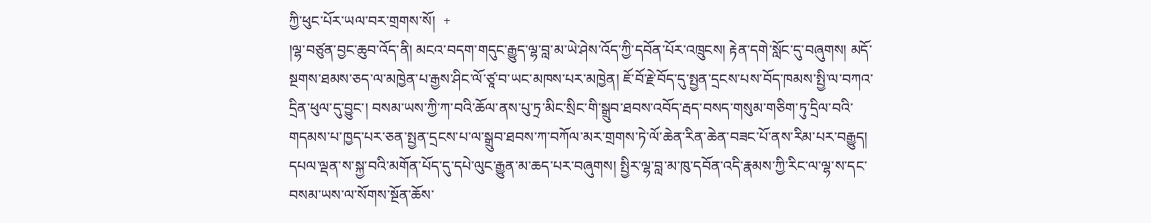ཀྱི་ཕུང་པོར་ཡལ་བར་གྲགས་སོ།  +
།ལྷ་བཙུན་བྱང་ཆུབ་འོད་ནི། མངའ་བདག་གདུང་རྒྱུད་ལྷ་བླ་མ་ཡེ་ཤེས་འོད་ཀྱི་དབོན་པོར་འཁྲུངས། རྟེན་དགེ་སློང་དུ་བཞུགས། མདོ་སྔགས་ཐམས་ཅད་ལ་མཁྱེན་པ་རྒྱས་ཤིང་ལོ་ཙཱ་བ་ཡང་མཁས་པར་མཁྱེན། ཇོ་བོ་རྗེ་བོད་དུ་སྤྱན་དྲངས་པས་བོད་ཁམས་སྤྱི་ལ་བཀའ་དྲིན་ཕུལ་དུ་བྱུང་། བསམ་ཡས་ཀྱི་ཀ་བའི་ཆོལ་ནས་པུ་ཏྲ་མིང་སྲིང་གི་སྒྲུབ་ཐབས་འབོད་རྦད་བསད་གསུམ་གཅིག་ཏུ་དྲིལ་བའི་གདམས་པ་ཁྱད་པར་ཅན་སྤྱན་དྲངས་པ་ལ་སྒྲུབ་ཐབས་ཀ་བཀོལ་མར་གྲགས་ཏེ་ལོ་ཆེན་རིན་ཆེན་བཟང་པོ་ནས་རིམ་པར་བརྒྱུད། དཔལ་ལྡན་ས་སྐྱ་བའི་མགོན་པོད་དུ་དཔེ་ལུང་རྒྱུན་མ་ཆད་པར་བཞུགས། སྤྱིར་ལྷ་བླ་མ་ཁུ་དབོན་འདི་རྣམས་ཀྱི་རིང་ལ་ལྷ་ས་དང་བསམ་ཡས་ལ་སོགས་སྔོན་ཆོས་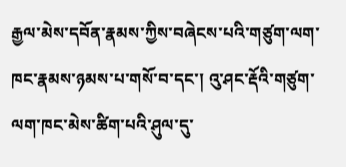རྒྱལ་མེས་དབོན་རྣམས་ཀྱིས་བཞེངས་པའི་གཙུག་ལག་ཁང་རྣམས་ཉམས་པ་གསོ་བ་དང་། འུ་ཤང་རྡོའི་གཙུག་ལག་ཁང་མེས་ཚིག་པའི་ཤུལ་དུ་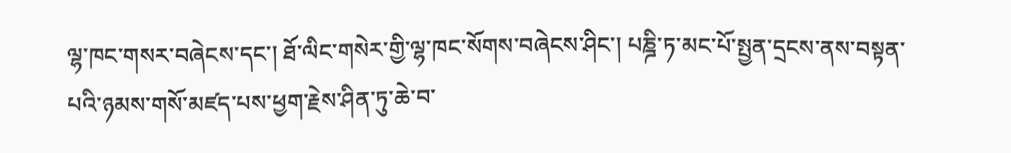ལྷ་ཁང་གསར་བཞེངས་དང་། ཐོ་ལིང་གསེར་གྱི་ལྷ་ཁང་སོགས་བཞེངས་ཤིང་། པཎྜི་ཏ་མང་པོ་སྤྱན་དྲངས་ནས་བསྟན་པའི་ཉམས་གསོ་མཛད་པས་ཕྱག་རྗེས་ཤིན་ཏུ་ཆེ་བ་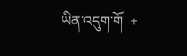ཡིན་འདུག་གོ  +